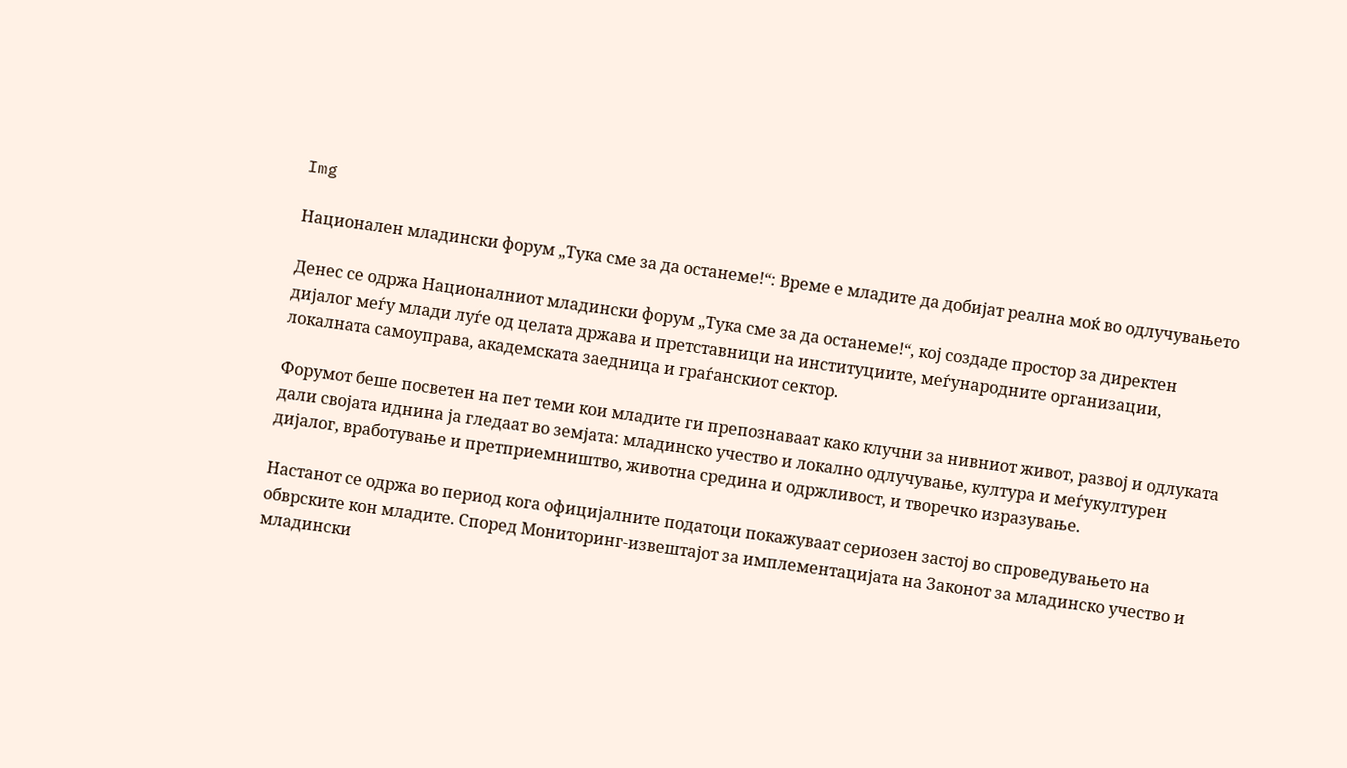Img

Национален младински форум „Тука сме за да останеме!“: Време е младите да добијат реална моќ во одлучувањето

Денес се одржа Националниот младински форум „Тука сме за да останеме!“, кој создаде простор за директен дијалог меѓу млади луѓе од целата држава и претставници на институциите, меѓународните организации, локалната самоуправа, академската заедница и граѓанскиот сектор.

Форумот беше посветен на пет теми кои младите ги препознаваат како клучни за нивниот живот, развој и одлуката дали својата иднина ја гледаат во земјата: младинско учество и локално одлучување, култура и меѓукултурен дијалог, вработување и претприемништво, животна средина и одржливост, и творечко изразување.

Настанот се одржа во период кога официјалните податоци покажуваат сериозен застој во спроведувањето на обврските кон младите. Според Мониторинг-извештајот за имплементацијата на Законот за младинско учество и младински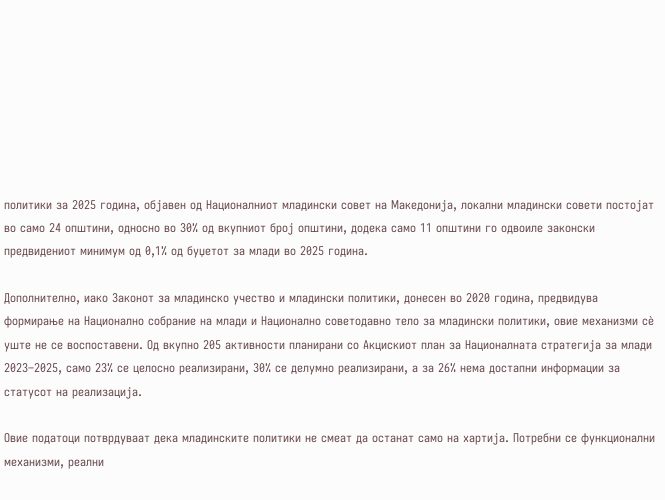политики за 2025 година, објавен од Националниот младински совет на Македонија, локални младински совети постојат во само 24 општини, односно во 30% од вкупниот број општини, додека само 11 општини го одвоиле законски предвидениот минимум од 0,1% од буџетот за млади во 2025 година.

Дополнително, иако Законот за младинско учество и младински политики, донесен во 2020 година, предвидува формирање на Национално собрание на млади и Национално советодавно тело за младински политики, овие механизми сè уште не се воспоставени. Од вкупно 205 активности планирани со Акцискиот план за Националната стратегија за млади 2023–2025, само 23% се целосно реализирани, 30% се делумно реализирани, а за 26% нема достапни информации за статусот на реализација.

Овие податоци потврдуваат дека младинските политики не смеат да останат само на хартија. Потребни се функционални механизми, реални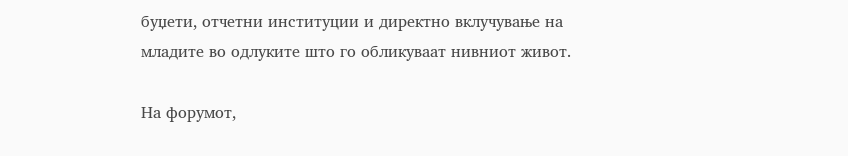буџети, отчетни институции и директно вклучување на младите во одлуките што го обликуваат нивниот живот.

На форумот,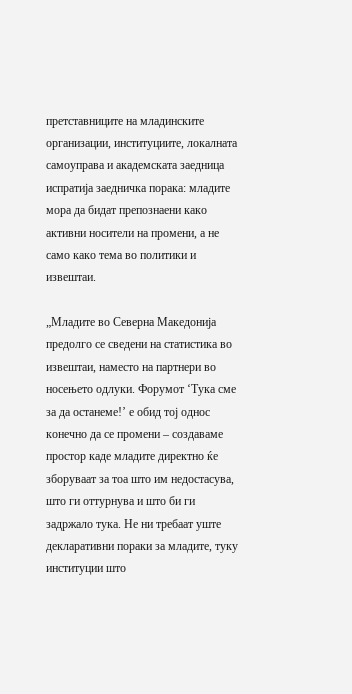претставниците на младинските организации, институциите, локалната самоуправа и академската заедница испратија заедничка порака: младите мора да бидат препознаени како активни носители на промени, а не само како тема во политики и извештаи.

„Младите во Северна Македонија предолго се сведени на статистика во извештаи, наместо на партнери во носењето одлуки. Форумот ‘Тука сме за да останеме!’ е обид тој однос конечно да се промени – создаваме простор каде младите директно ќе зборуваат за тоа што им недостасува, што ги оттурнува и што би ги задржало тука. Не ни требаат уште декларативни пораки за младите, туку институции што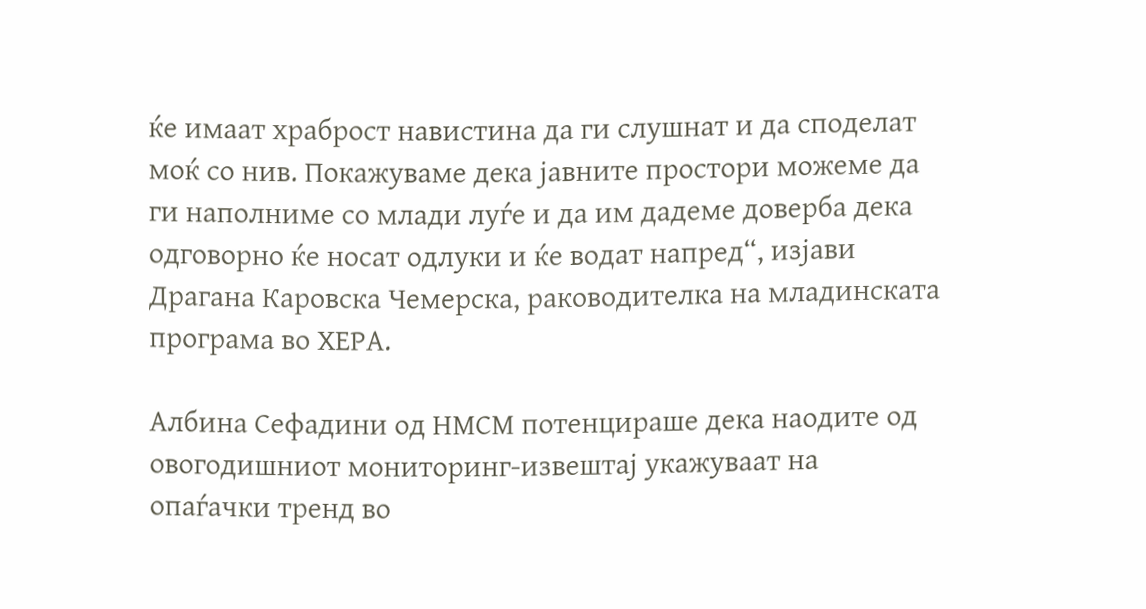ќе имаат храброст навистина да ги слушнат и да споделат моќ со нив. Покажуваме дека јавните простори можеме да ги наполниме со млади луѓе и да им дадеме доверба дека одговорно ќе носат одлуки и ќе водат напред“, изјави Драгана Каровска Чемерска, раководителка на младинската програма во ХЕРА.

Албина Сефадини од НМСМ потенцираше дека наодите од овогодишниот мониторинг-извештај укажуваат на опаѓачки тренд во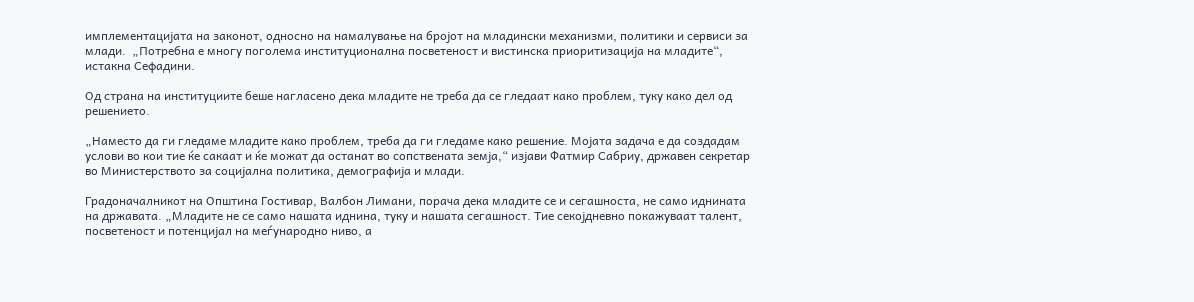имплементацијата на законот, односно на намалување на бројот на младински механизми, политики и сервиси за млади.  „Потребна е многу поголема институционална посветеност и вистинска приоритизација на младите“, истакна Сефадини.

Од страна на институциите беше нагласено дека младите не треба да се гледаат како проблем, туку како дел од решението.

„Наместо да ги гледаме младите како проблем, треба да ги гледаме како решение. Мојата задача е да создадам услови во кои тие ќе сакаат и ќе можат да останат во сопствената земја,“ изјави Фатмир Сабриу, државен секретар во Министерството за социјална политика, демографија и млади.

Градоначалникот на Општина Гостивар, Валбон Лимани, порача дека младите се и сегашноста, не само иднината на државата. „Младите не се само нашата иднина, туку и нашата сегашност. Тие секојдневно покажуваат талент, посветеност и потенцијал на меѓународно ниво, а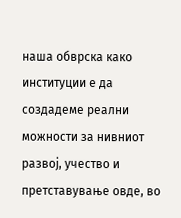наша обврска како институции е да создадеме реални можности за нивниот развој, учество и претставување овде, во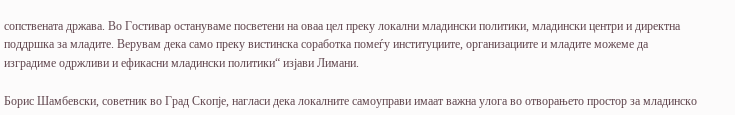сопствената држава. Во Гостивар остануваме посветени на оваа цел преку локални младински политики, младински центри и директна поддршка за младите. Верувам дека само преку вистинска соработка помеѓу институциите, организациите и младите можеме да изградиме одржливи и ефикасни младински политики“ изјави Лимани.

Борис Шамбевски, советник во Град Скопје, нагласи дека локалните самоуправи имаат важна улога во отворањето простор за младинско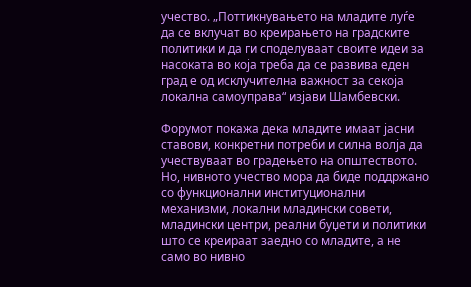учество. „Поттикнувањето на младите луѓе да се вклучат во креирањето на градските политики и да ги споделуваат своите идеи за насоката во која треба да се развива еден град е од исклучителна важност за секоја локална самоуправа“ изјави Шамбевски.

Форумот покажа дека младите имаат јасни ставови, конкретни потреби и силна волја да учествуваат во градењето на општеството. Но, нивното учество мора да биде поддржано со функционални институционални механизми, локални младински совети, младински центри, реални буџети и политики што се креираат заедно со младите, а не само во нивно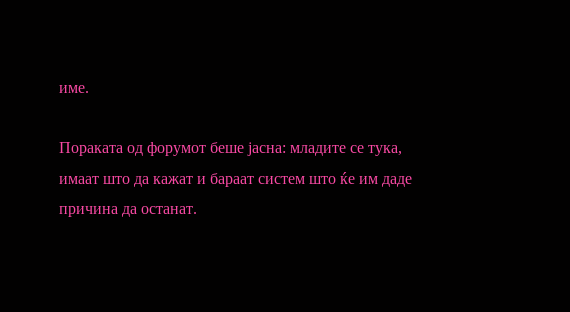име.

Пораката од форумот беше јасна: младите се тука, имаат што да кажат и бараат систем што ќе им даде причина да останат.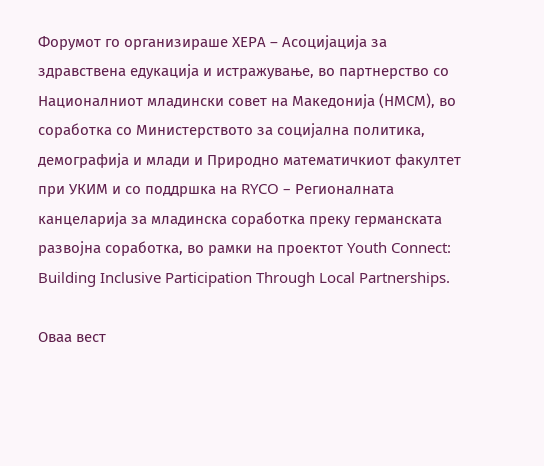Форумот го организираше ХЕРА – Асоцијација за здравствена едукација и истражување, во партнерство со Националниот младински совет на Македонија (НМСМ), во соработка со Министерството за социјална политика, демографија и млади и Природно математичкиот факултет при УКИМ и со поддршка на RYCO – Регионалната канцеларија за младинска соработка преку германската развојна соработка, во рамки на проектот Youth Connect: Building Inclusive Participation Through Local Partnerships.

Оваа вест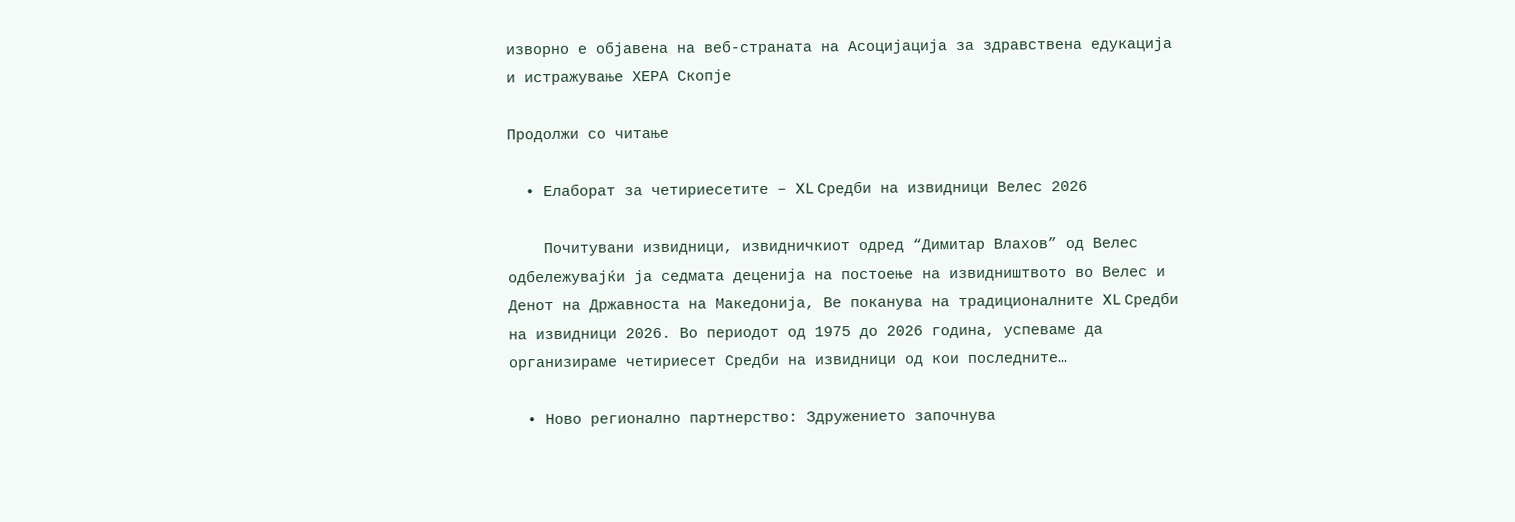изворно е објавена на веб-страната на Асоцијација за здравствена едукација и истражување ХЕРА Скопје

Продолжи со читање

  • Елаборат за четириесетите – XL Средби на извидници Велес 2026

    Почитувани извидници, извидничкиот одред “Димитар Влахов” од Велес одбележувајќи ја седмата деценија на постоење на извидништвото во Велес и Денот на Државноста на Македонија, Ве поканува на традиционалните XL Средби на извидници 2026. Во периодот од 1975 до 2026 година, успевaме да организираме четириесет Средби на извидници од кои последните…

  • Ново регионално партнерство: Здружението започнува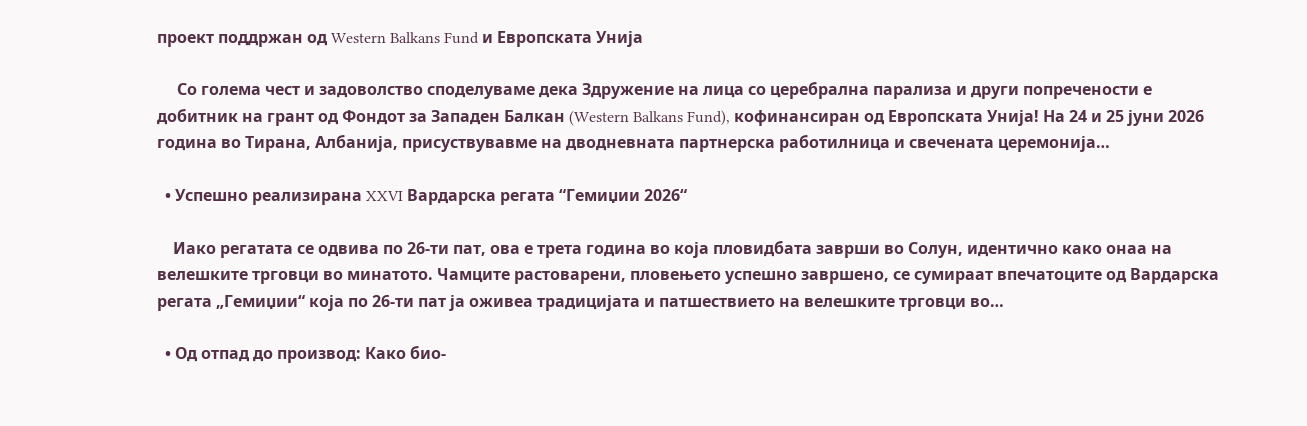проект поддржан од Western Balkans Fund и Европската Унија

     Со голема чест и задоволство споделуваме дека Здружение на лица со церебрална парализа и други попречености е добитник на грант од Фондот за Западен Балкан (Western Balkans Fund), кофинансиран од Европската Унија! На 24 и 25 јуни 2026 година во Тирана, Албанија, присуствувавме на дводневната партнерска работилница и свечената церемонија…

  • Успешно реализирана XXVI Вардарска регата “Гемиџии 2026“

    Иако регатата се одвива по 26-ти пат, ова е трета година во која пловидбата заврши во Солун, идентично како онаа на велешките трговци во минатото. Чамците растоварени, пловењето успешно завршено, се сумираат впечатоците од Вардарска регата „Гемиџии“ која по 26-ти пат ја оживеа традицијата и патшествието на велешките трговци во…

  • Од отпад до производ: Како био-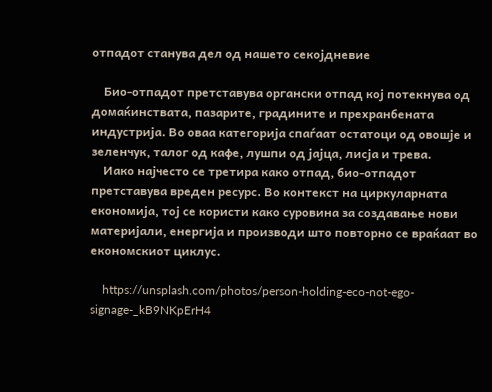отпадот станува дел од нашето секојдневие

    Био-отпадот претставува органски отпад кој потекнува од домаќинствата, пазарите, градините и прехранбената индустрија. Во оваа категорија спаѓаат остатоци од овошје и зеленчук, талог од кафе, лушпи од јајца, лисја и трева.
    Иако најчесто се третира како отпад, био-отпадот претставува вреден ресурс. Во контекст на циркуларната економија, тој се користи како суровина за создавање нови материјали, енергија и производи што повторно се враќаат во економскиот циклус.

    https://unsplash.com/photos/person-holding-eco-not-ego-signage-_kB9NKpErH4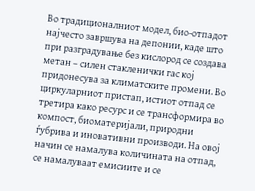Во традиционалниот модел, био-отпадот најчесто завршува на депонии, каде што при разградување без кислород се создава метан – силен стакленички гас кој придонесува за климатските промени. Во циркуларниот пристап, истиот отпад се третира како ресурс и се трансформира во компост, биоматеријали, природни ѓубрива и иновативни производи. На овој начин се намалува количината на отпад, се намалуваат емисиите и се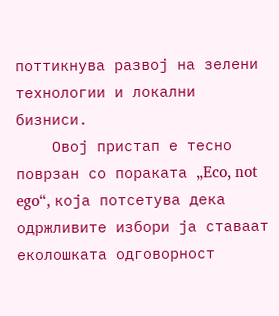поттикнува развој на зелени технологии и локални бизниси.
    Овој пристап е тесно поврзан со пораката „Eco, not ego“, која потсетува дека одржливите избори ја ставаат еколошката одговорност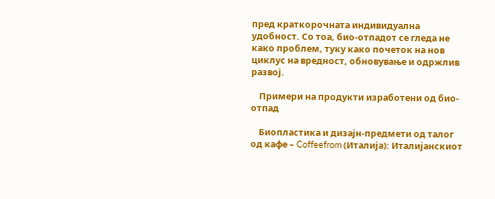пред краткорочната индивидуална удобност. Со тоа, био-отпадот се гледа не како проблем, туку како почеток на нов циклус на вредност, обновување и одржлив развој.

    Примери на продукти изработени од био-отпад

    Биопластика и дизајн-предмети од талог од кафе – Coffeefrom (Италија): Италијанскиот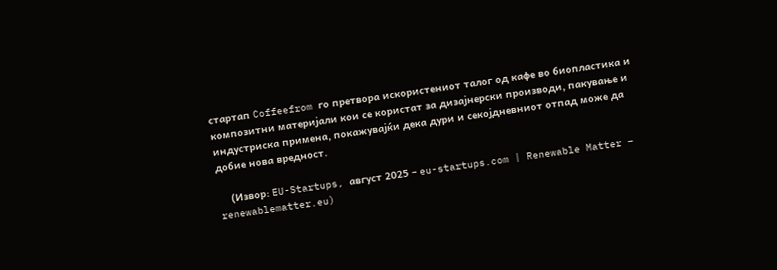стартап Coffeefrom го претвора искористениот талог од кафе во биопластика и композитни материјали кои се користат за дизајнерски производи, пакување и индустриска примена, покажувајќи дека дури и секојдневниот отпад може да добие нова вредност.

    (Извор: EU-Startups, август 2025 – eu-startups.com | Renewable Matter – renewablematter.eu)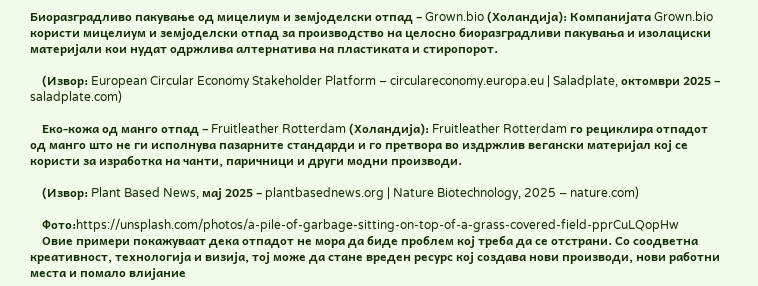Биоразградливо пакување од мицелиум и земјоделски отпад – Grown.bio (Холандија): Компанијата Grown.bio користи мицелиум и земјоделски отпад за производство на целосно биоразградливи пакувања и изолациски материјали кои нудат одржлива алтернатива на пластиката и стиропорот.

    (Извор: European Circular Economy Stakeholder Platform – circulareconomy.europa.eu | Saladplate, октомври 2025 – saladplate.com)

    Еко-кожа од манго отпад – Fruitleather Rotterdam (Холандија): Fruitleather Rotterdam го рециклира отпадот од манго што не ги исполнува пазарните стандарди и го претвора во издржлив вегански материјал кој се користи за изработка на чанти, паричници и други модни производи.

    (Извор: Plant Based News, мај 2025 – plantbasednews.org | Nature Biotechnology, 2025 – nature.com)

    Фото:https://unsplash.com/photos/a-pile-of-garbage-sitting-on-top-of-a-grass-covered-field-pprCuLQopHw
    Овие примери покажуваат дека отпадот не мора да биде проблем кој треба да се отстрани. Со соодветна креативност, технологија и визија, тој може да стане вреден ресурс кој создава нови производи, нови работни места и помало влијание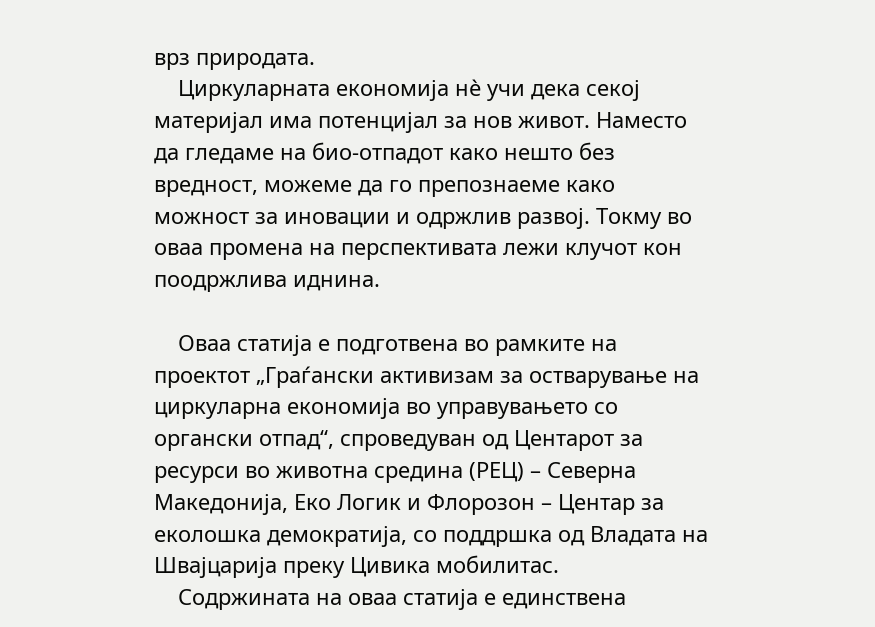врз природата.
    Циркуларната економија нè учи дека секој материјал има потенцијал за нов живот. Наместо да гледаме на био-отпадот како нешто без вредност, можеме да го препознаеме како можност за иновации и одржлив развој. Токму во оваа промена на перспективата лежи клучот кон поодржлива иднина.

    Оваа статија е подготвена во рамките на проектот „Граѓански активизам за остварување на циркуларна економија во управувањето со органски отпад“, спроведуван од Центарот за ресурси во животна средина (РЕЦ) – Северна Македонија, Еко Логик и Флорозон – Центар за еколошка демократија, со поддршка од Владата на Швајцарија преку Цивика мобилитас.
    Содржината на оваа статија е единствена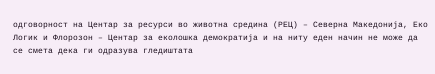одговорност на Центар за ресурси во животна средина (РЕЦ) – Северна Македонија, Еко Логик и Флорозон – Центар за еколошка демократија и на ниту еден начин не може да се смета дека ги одразува гледиштата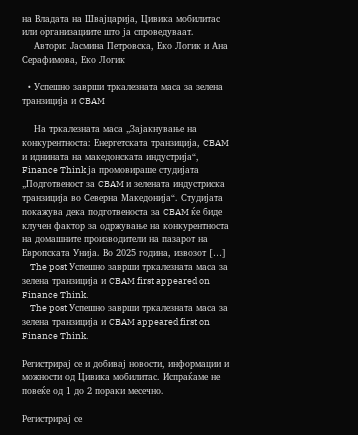на Владата на Швајцарија, Цивика мобилитас или организациите што ја спроведуваат.
    Автори: Јасмина Петровска, Еко Логик и Ана Серафимова, Еко Логик

  • Успешно заврши тркалезната маса за зелена транзиција и CBAM

    На тркалезната маса „Зајакнување на конкурентноста: Енергетската транзиција, CBAM и иднината на македонската индустрија“, Finance Think ја промовираше студијата „Подготвеност за CBAM и зелената индустриска транзиција во Северна Македонија“. Студијата покажува дека подготвеноста за CBAM ќе биде клучен фактор за одржување на конкурентноста на домашните производители на пазарот на Европската Унија. Во 2025 година, извозот […]
    The post Успешно заврши тркалезната маса за зелена транзиција и CBAM first appeared on Finance Think.
    The post Успешно заврши тркалезната маса за зелена транзиција и CBAM appeared first on Finance Think.

Регистрирај се и добивај новости, информации и можности од Цивика мобилитас. Испраќаме не повеќе од 1 до 2 пораки месечно.

Регистрирај се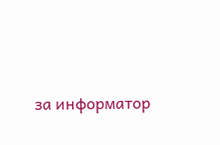за информатор